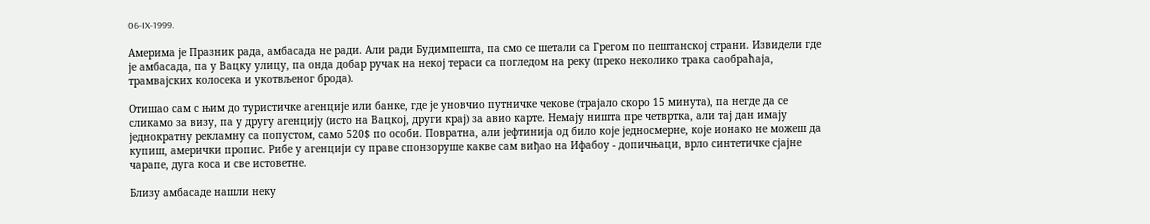06-IX-1999.

Америма је Празник рада, амбасада не ради. Али ради Будимпешта, па смо се шетали са Грегом по пештанској страни. Извидели где је амбасада, па у Вацку улицу, па онда добар ручак на некој тераси са погледом на реку (преко неколико трака саобраћаја, трамвајских колосека и укотвљеног брода).

Отишао сам с њим до туристичке агенције или банке, где је уновчио путничке чекове (трајало скоро 15 минута), па негде да се сликамо за визу, па у другу агенцију (исто на Вацкој, други крај) за авио карте. Немају ништа пре четвртка, али тај дан имају једнократну рекламну са попустом, само 520$ по особи. Повратна, али јефтинија од било које једносмерне, које ионако не можеш да купиш, амерички пропис. Рибе у агенцији су праве спонзоруше какве сам виђао на Ифабоу - допичњаци, врло синтетичке сјајне чарапе, дуга коса и све истоветне.

Близу амбасаде нашли неку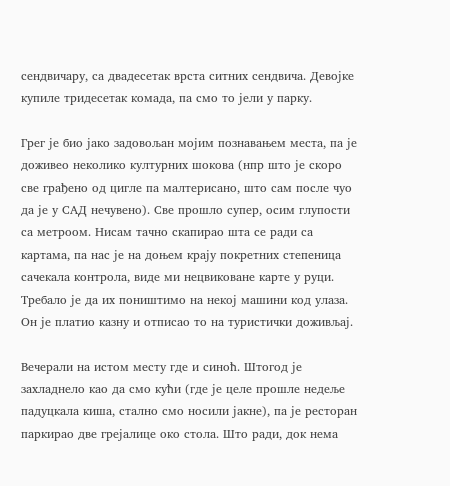сендвичару, са двадесетак врста ситних сендвича. Девојке купиле тридесетак комада, па смо то јели у парку.

Грег је био јако задовољан мојим познавањем места, па је доживео неколико културних шокова (нпр што је скоро све грађено од цигле па малтерисано, што сам после чуо да је у САД нечувено). Све прошло супер, осим глупости са метроом. Нисам тачно скапирао шта се ради са картама, па нас је на доњем крају покретних степеница сачекала контрола, виде ми нецвиковане карте у руци. Требало је да их поништимо на некој машини код улаза. Он је платио казну и отписао то на туристички доживљај.

Вечерали на истом месту где и синоћ. Штогод је захладнело као да смо кући (где је целе прошле недеље падуцкала киша, стално смо носили јакне), па је ресторан паркирао две грејалице око стола. Што ради, док нема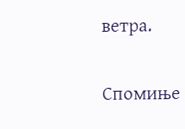ветра.


Спомиње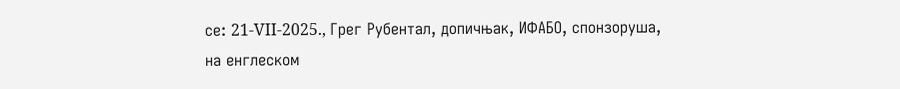се: 21-VII-2025., Грег Рубентал, допичњак, ИФАБО, спонзоруша, на енглеском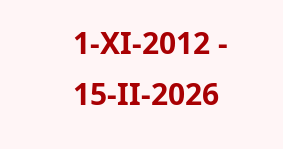1-XI-2012 - 15-II-2026